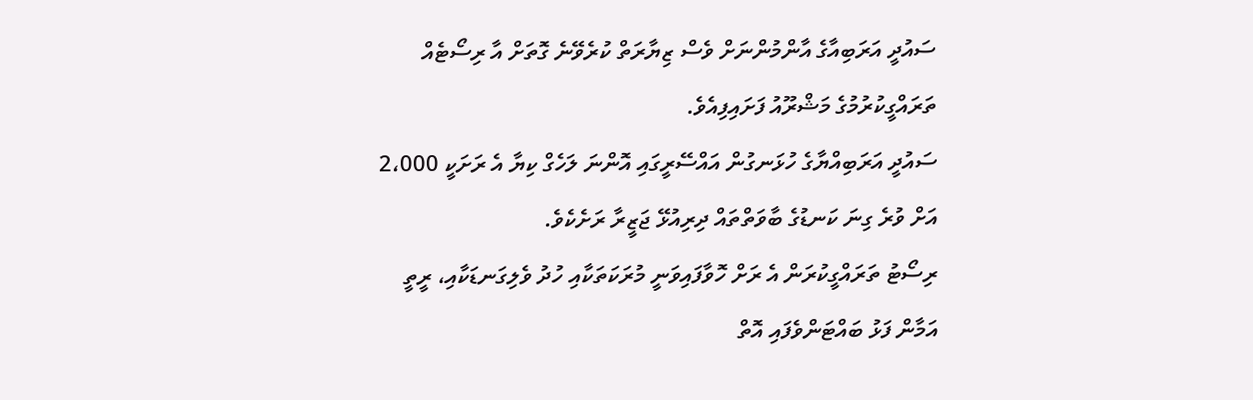ސައުދީ އަރަބިއާގެ އާންމުންނަށް ވެސް ޒިޔާރަތް ކުރެވޭނެ ގޮތަށް އާ ރިސޯޓެއް ތަރައްގީކުރުމުގެ މަޝްރޫއު ފަށައިފިއެވެ.
ސައުދީ އަރަބިއްޔާގެ ހުޅަނގުން އައްސޭރީގައި އޮންނަ ލަހެގް ކިޔާ އެ ރަށަކީ 2،000 އަށް ވުރެ ގިނަ ކަނޑުގެ ބާވަތްތައް ދިރިއުޅޭ ޖަޒީރާ ރަށެކެވެ.
ރިސޯޓު ތަރައްގީކުރަން އެ ރަށް ހޮވާފައިވަނީ މުރަކަތަކާއި ހުދު ވެލިގަނޑަކާއި، ރީތީ އަމާން ފަޅު ބައްޓަންވެފައި އޮތް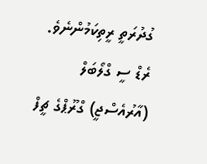ގުދުރަތީ ރީތިކަމުންނެވެ.
ރެޑް ސީ ގްލޯބަލް (އާރުއެސްޖީ) ގްރޫޕްގެ ޗީފް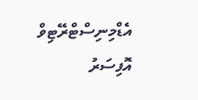އެޑްމިނިސްޓްރޭޓިވް އޮފިސަރު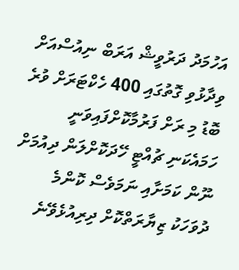އަހުމަދު ދަރުވީޝް އަރަބް ނިއުސްއަށް ވިދާޅުވި ގޮތުގައި 400 ހެކްޓަރަށް ވުރެ ބޮޑު މި ރަށް ފަރުމާކޮށްފައިވަނީ ހަމައެކަނި ޗުއްޓީ ހޭދަކޮށްލަން ދިއުމަށް ނޫން ކަމަށާއި ނަމަވެސް ކޮންމެ ދުވަހަކު ޒިޔާރަތްކޮށް ދިރިއުޅެވޭނެ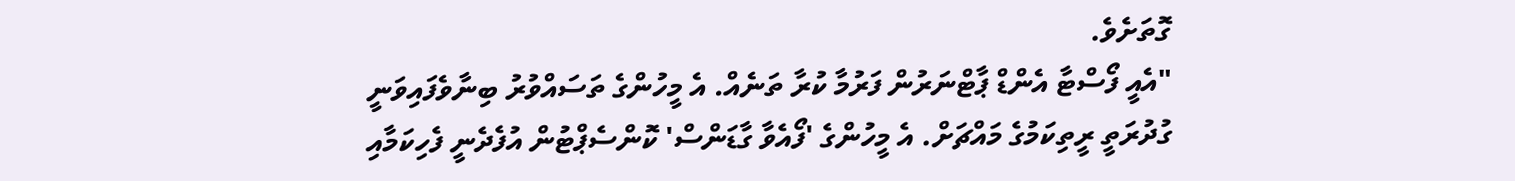ގޮތަށެވެ.
"އެއީ ފޯސްޓާ އެންޑް ޕާޓްނަރުން ފަރުމާ ކުރާ ތަނެއް. އެ މީހުންގެ ތަސައްވުރު ބިނާވެފައިވަނީ ގުދުރަތީ ރީތިކަމުގެ މައްޗަށް. އެ މީހުންގެ 'ފޯއެވާ ގާޑަންސް' ކޮންސެޕްޓުން އުފެދެނީ ފެހިކަމާއި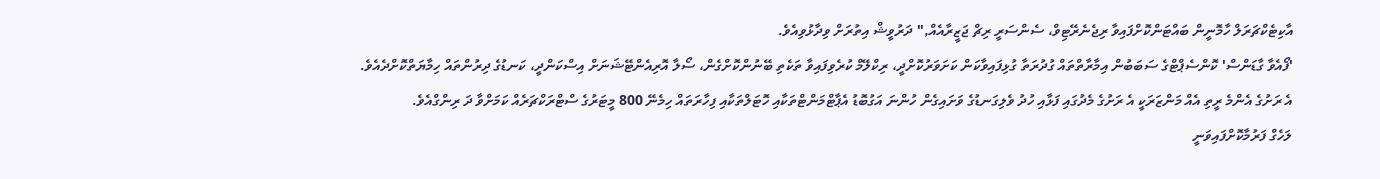އާކިޓެކްޗަރަލް ހާމޮނީން ބައްޓަންކޮށްފައިވާ ރިޖެނެރޭޓިވް، ސެންސަރީ ރިޗް ޖަޒީރާއެއް," ދަރުވީޝް އިތުރަށް ވިދާޅުވިއެވެ.
'ފޯއެވާ ގާޑަންސް' ކޮންސެޕްޓްގެ ސަބަބުން އިމާރާތްތައް ގުދުރަތާ ގުޅިފައިވާކަން ކަށަވަރުކޮށްދީ، ރިކްލޭމް ކުރެވިފައިވާ ތަކެތި ބޭނުންކޮށްގެން، ސޯލާ އޮރިއެންޓޭޝަނަށް އިސްކަންދީ، ކަނޑުގެ ދިރުންތައް ހިމާޔަތްކޮށްދެއެވެ.
އެ ރަށުގެ އެންމެ ރީތި އެއް މަންޒަރަކީ އެ ރަށުގެ މެދުގައި ފަޅާއި ހުދު ވެލިގަނޑުގެ ވަށައިގެން ހުންނަ އަގުބޮޑު އެޕާޓްމަންޓްތަކާއި ހޮޓަލްތަކާއި ފިހާރަތައް ހިމެނޭ 800 މީޓަރުގެ ސްޓްރަކްޗަރެއް ކަމަށްވާ ދަ ރިންގްއެވެ.
ލަހެގް ފަރުމާކޮށްފައިވަނީ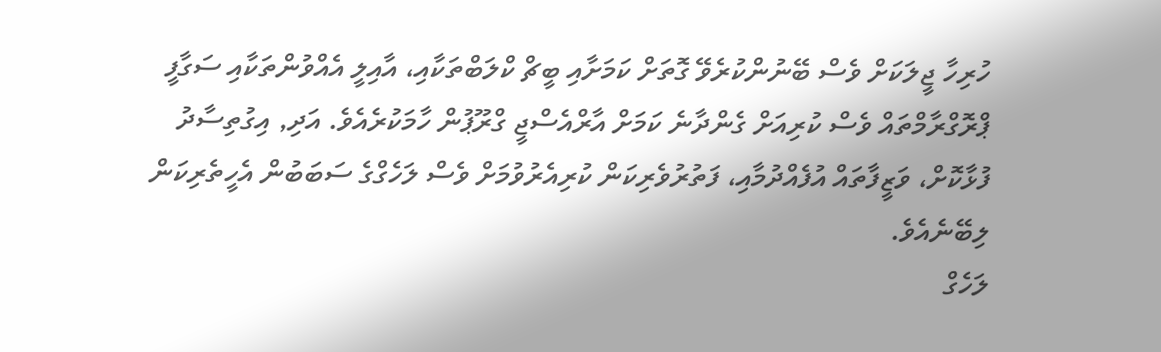ހުރިހާ ޖީލަކަށް ވެސް ބޭނުންކުރެވޭ ގޮތަށް ކަމަށާއި ބީޗް ކްލަބްތަކާއި، އާއިލީ އެއްވުންތަކާއި ސަގާފީ ޕްރޮގްރާމްތައް ވެސް ކުރިއަށް ގެންދާނެ ކަމަށް އާރްއެސްޖީ ގްރޫޕުން ހާމަކުރެއެވެ. އަދި, އިގުތިސާދު ފުޅާކޮށް، ވަޒީފާތައް އުފެއްދުމާއި، ފަތުރުވެރިކަން ކުރިއެރުވުމަށް ވެސް ލަހެގްގެ ސަބަބުން އެހީތެރިކަން ލިބޭނެއެވެ.
ލަހެގް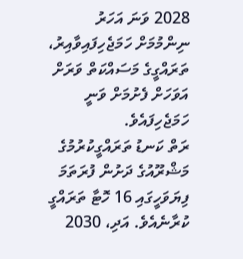2028 ވަނަ އަހަރު ނިންމުމަށް ހަމަޖެހިފައިވާއިރު، ތަރައްގީގެ މަސައްކަތް ވަރަށް އަވަހަށް ފެށުމަށް ވަނީ ހަމަޖެހިފައެވެ.
ރަތް ކަނޑު ތަރައްގީކުރުމުގެ މަޝްރޫއުގެ ދަށުން ފުރަތަމަ ފިޔަވަހީގައި 16 ހޮޓާ ތަރައްގީ ކުރާނެއެވެ. އަދި، 2030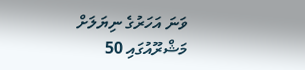ވަނަ އަހަރުގެ ނިޔަލަށް މަޝްރޫއުގައި 50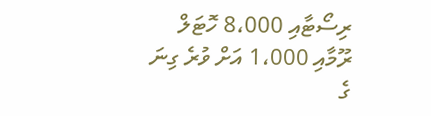ރިސޯޓާއި 8،000 ހޮޓަލް ރޫމާއި 1،000 އަށް ވުރެ ގިނަ ގެ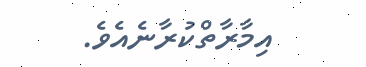އިމާރާތްކުރާނެއެވެ.